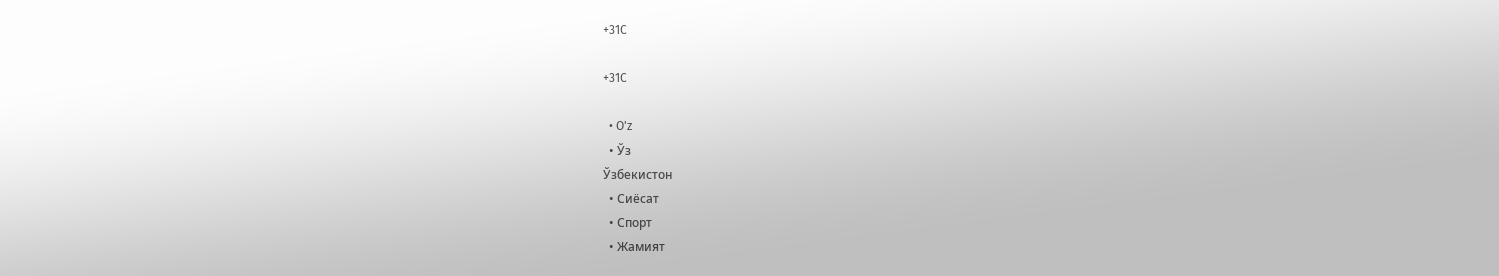+31C

+31C

  • O'z
  • Ўз
Ўзбекистон
  • Сиёсат
  • Спорт
  • Жамият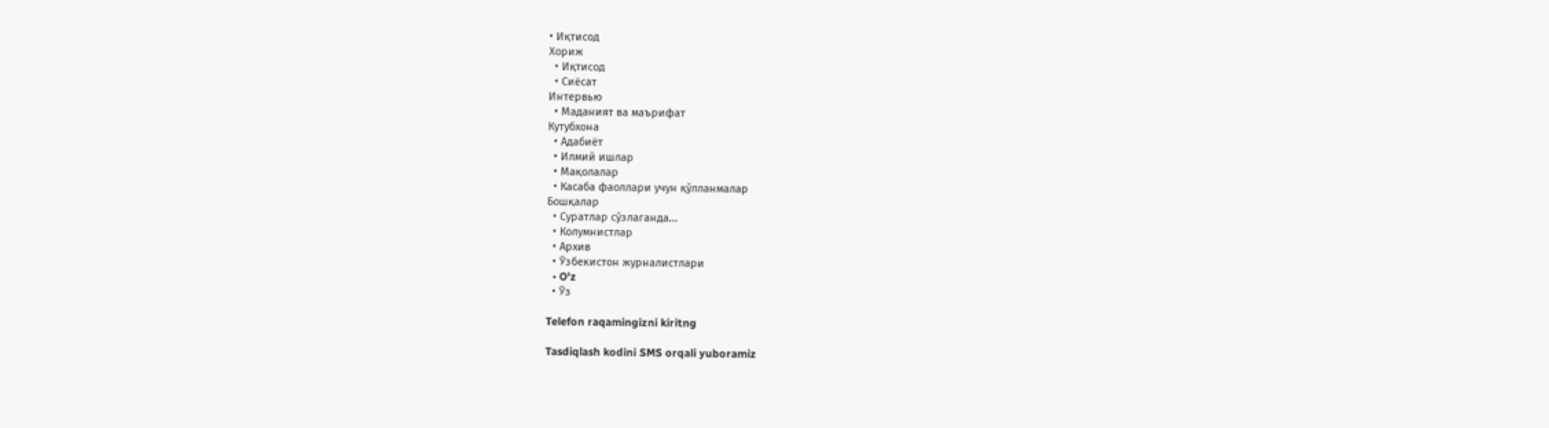• Иқтисод
Хориж
  • Иқтисод
  • Сиёсат
Интервью
  • Маданият ва маърифат
Кутубхона
  • Адабиёт
  • Илмий ишлар
  • Мақолалар
  • Касаба фаоллари учун қўлланмалар
Бошқалар
  • Суратлар сўзлаганда...
  • Колумнистлар
  • Архив
  • Ўзбекистон журналистлари
  • O'z
  • Ўз

Telefon raqamingizni kiritng

Tasdiqlash kodini SMS orqali yuboramiz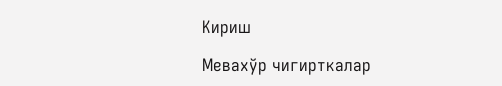Кириш

Мевахўр чигирткалар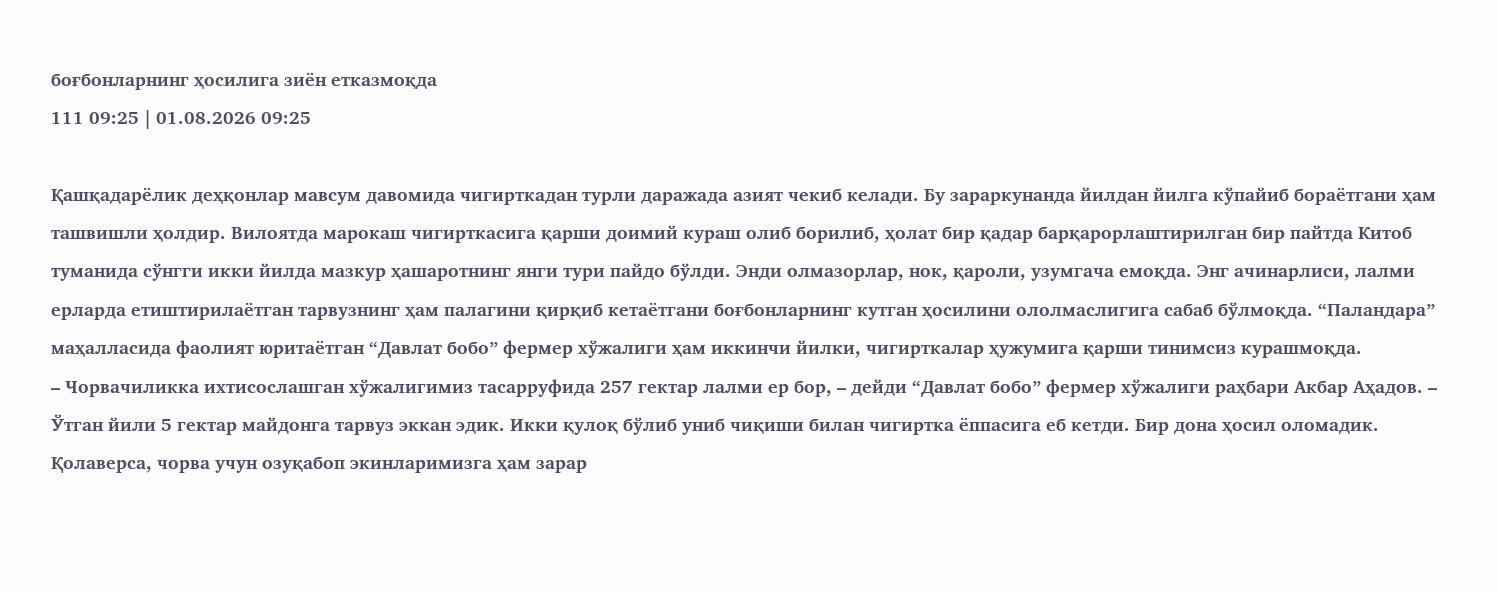боғбонларнинг ҳосилига зиён етказмоқда
111 09:25 | 01.08.2026 09:25

Қашқадарёлик деҳқонлар мавсум давомида чигирткадан турли даражада азият чекиб келади. Бу зараркунанда йилдан йилга кўпайиб бораётгани ҳам ташвишли ҳолдир. Вилоятда марокаш чигирткасига қарши доимий кураш олиб борилиб, ҳолат бир қадар барқарорлаштирилган бир пайтда Китоб туманида сўнгги икки йилда мазкур ҳашаротнинг янги тури пайдо бўлди. Энди олмазорлар, нок, қароли, узумгача емоқда. Энг ачинарлиси, лалми ерларда етиштирилаётган тарвузнинг ҳам палагини қирқиб кетаётгани боғбонларнинг кутган ҳосилини ололмаслигига сабаб бўлмоқда. “Паландара” маҳалласида фаолият юритаётган “Давлат бобо” фермер хўжалиги ҳам иккинчи йилки, чигирткалар ҳужумига қарши тинимсиз курашмоқда.
– Чорвачиликка ихтисослашган хўжалигимиз тасарруфида 257 гектар лалми ер бор, – дейди “Давлат бобо” фермер хўжалиги раҳбари Акбар Аҳадов. – Ўтган йили 5 гектар майдонга тарвуз эккан эдик. Икки қулоқ бўлиб униб чиқиши билан чигиртка ёппасига еб кетди. Бир дона ҳосил оломадик. Қолаверса, чорва учун озуқабоп экинларимизга ҳам зарар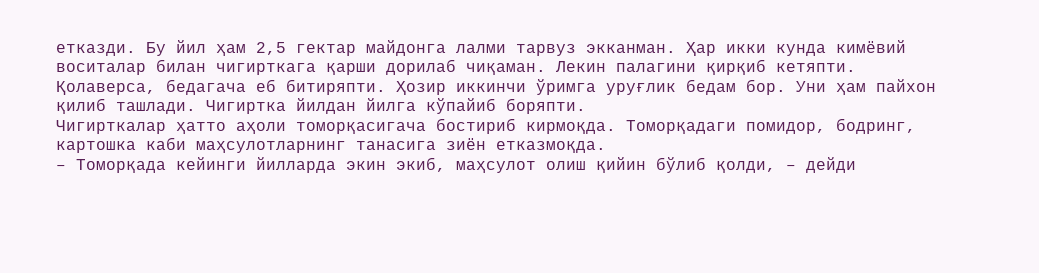етказди. Бу йил ҳам 2,5 гектар майдонга лалми тарвуз экканман. Ҳар икки кунда кимёвий воситалар билан чигирткага қарши дорилаб чиқаман. Лекин палагини қирқиб кетяпти. Қолаверса, бедагача еб битиряпти. Ҳозир иккинчи ўримга уруғлик бедам бор. Уни ҳам пайхон қилиб ташлади. Чигиртка йилдан йилга кўпайиб боряпти.
Чигирткалар ҳатто аҳоли томорқасигача бостириб кирмоқда. Томорқадаги помидор, бодринг, картошка каби маҳсулотларнинг танасига зиён етказмоқда.
– Томорқада кейинги йилларда экин экиб, маҳсулот олиш қийин бўлиб қолди, – дейди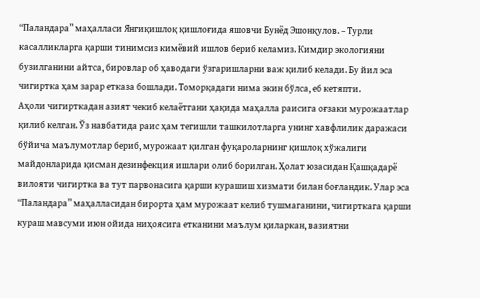“Паландара” маҳалласи Янгиқишлоқ қишлоғида яшовчи Бунёд Эшонқулов. – Турли касалликларга қарши тинимсиз кимёвий ишлов бериб келамиз. Кимдир экологияни бузилганини айтса, бировлар об ҳаводаги ўзгаришларни важ қилиб келади. Бу йил эса чигиртка ҳам зарар етказа бошлади. Томорқадаги нима экин бўлса, еб кетяпти.
Аҳоли чигирткадан азият чекиб келаётгани ҳақида маҳалла раисига оғзаки мурожаатлар қилиб келган. Ўз навбатида раис ҳам тегишли ташкилотларга унинг хавфлилик даражаси бўйича маълумотлар бериб, мурожаат қилган фуқароларнинг қишлоқ хўжалиги майдонларида қисман дезинфекция ишлари олиб борилган. Ҳолат юзасидан Қашқадарё вилояти чигиртка ва тут парвонасига қарши курашиш хизмати билан боғландик. Улар эса “Паландара” маҳалласидан бирорта ҳам мурожаат келиб тушмаганини, чигирткага қарши кураш мавсуми июн ойида ниҳоясига етканини маълум қиларкан, вазиятни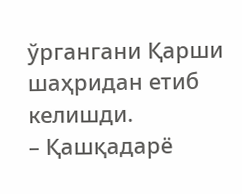ўргангани Қарши шаҳридан етиб келишди.
– Қашқадарё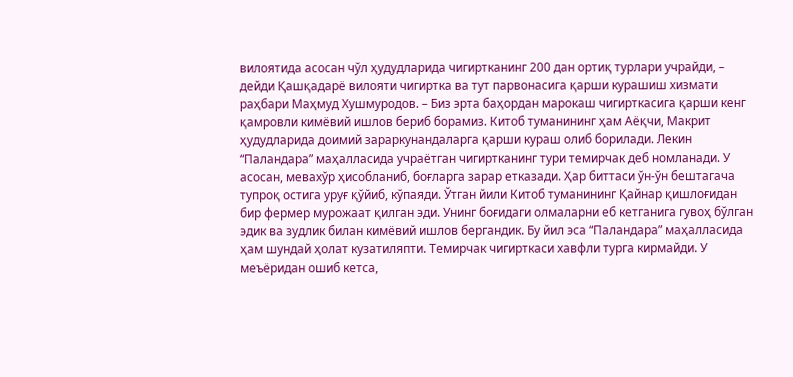вилоятида асосан чўл ҳудудларида чигиртканинг 200 дан ортиқ турлари учрайди, – дейди Қашқадарё вилояти чигиртка ва тут парвонасига қарши курашиш хизмати раҳбари Маҳмуд Хушмуродов. – Биз эрта баҳордан марокаш чигирткасига қарши кенг қамровли кимёвий ишлов бериб борамиз. Китоб туманининг ҳам Аёқчи, Макрит ҳудудларида доимий зараркунандаларга қарши кураш олиб борилади. Лекин “Паландара” маҳалласида учраётган чигиртканинг тури темирчак деб номланади. У асосан, мевахўр ҳисобланиб, боғларга зарар етказади. Ҳар биттаси ўн-ўн бештагача тупроқ остига уруғ қўйиб, кўпаяди. Ўтган йили Китоб туманининг Қайнар қишлоғидан бир фермер мурожаат қилган эди. Унинг боғидаги олмаларни еб кетганига гувоҳ бўлган эдик ва зудлик билан кимёвий ишлов бергандик. Бу йил эса “Паландара” маҳалласида ҳам шундай ҳолат кузатиляпти. Темирчак чигирткаси хавфли турга кирмайди. У меъёридан ошиб кетса,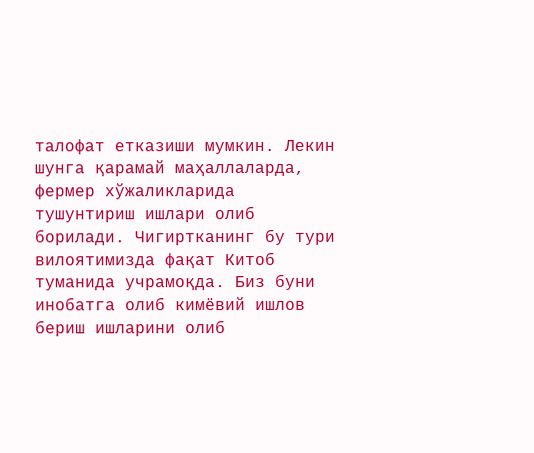талофат етказиши мумкин. Лекин шунга қарамай маҳаллаларда, фермер хўжаликларида тушунтириш ишлари олиб борилади. Чигиртканинг бу тури вилоятимизда фақат Китоб туманида учрамоқда. Биз буни инобатга олиб кимёвий ишлов бериш ишларини олиб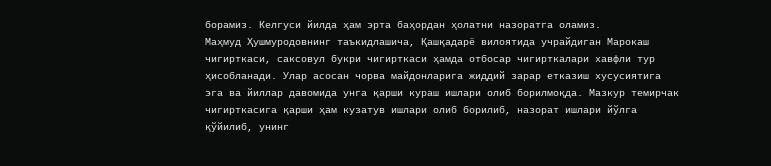борамиз. Келгуси йилда ҳам эрта баҳордан ҳолатни назоратга оламиз.
Маҳмуд Ҳушмуродовнинг таъкидлашича, Қашқадарё вилоятида учрайдиган Марокаш чигирткаси, саксовул букри чигирткаси ҳамда отбосар чигирткалари хавфли тур ҳисобланади. Улар асосан чорва майдонларига жиддий зарар етказиш хусусиятига эга ва йиллар давомида унга қарши кураш ишлари олиб борилмоқда. Мазкур темирчак чигирткасига қарши ҳам кузатув ишлари олиб борилиб, назорат ишлари йўлга қўйилиб, унинг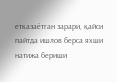етказаётган зарари, қайси пайтда ишлов берса яхши натижа бериши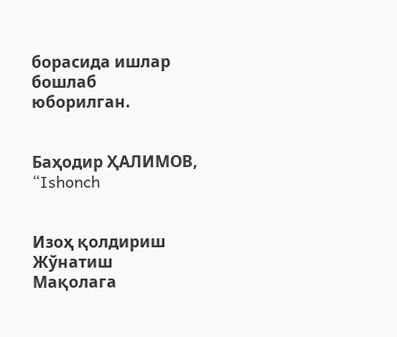борасида ишлар бошлаб юборилган.


Баҳодир ҲАЛИМОВ,
“Ishonch


Изоҳ қолдириш
Жўнатиш
Mақолага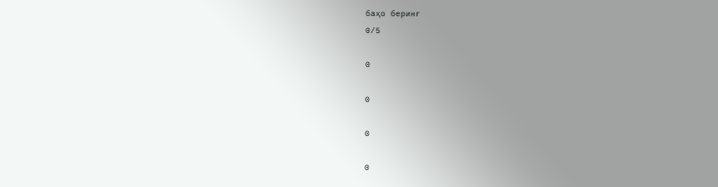баҳо беринг
0/5

0

0

0

0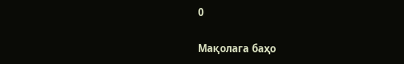0

Mақолага баҳо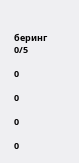беринг
0/5

0

0

0

0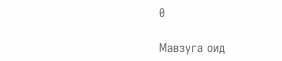0

Мавзуга оид